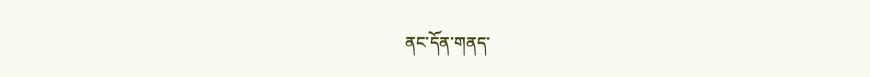ནང་དོན་གནད་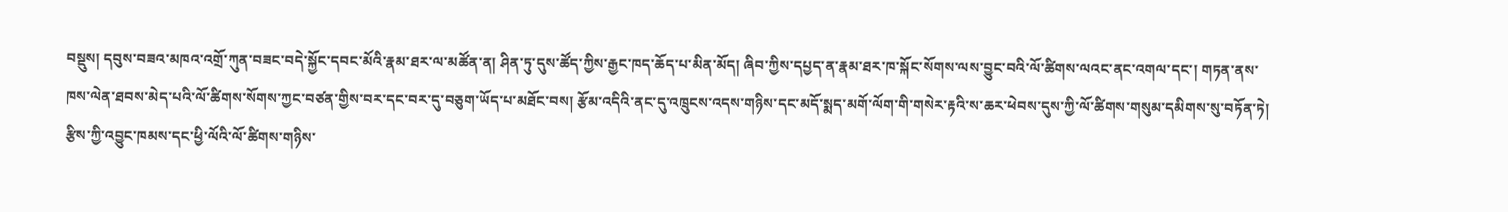བསྡུས། དབུས་བཟའ་མཁའ་འགྲོ་ཀུན་བཟང་བདེ་སྐྱོང་དབང་མོའི་རྣམ་ཐར་ལ་མཚོན་ན། ཤིན་ཏུ་དུས་ཚོད་ཀྱིས་རྒྱང་ཁད་ཆོད་པ་མིན་མོད། ཞིབ་ཀྱིས་དཔྱད་ན་རྣམ་ཐར་ཁ་སྐོང་སོགས་ལས་བྱུང་བའི་ལོ་ཚིགས་ལའང་ནང་འགལ་དང་། གཏན་ནས་ཁས་ལེན་ཐབས་མེད་པའི་ལོ་ཚིགས་སོགས་ཀྱང་བཙན་གྱིས་བར་དང་བར་དུ་བཅུག་ཡོད་པ་མཐོང་བས། རྩོམ་འདིའི་ནང་དུ་འཁྲུངས་འདས་གཉིས་དང་མདོ་སྨད་མགོ་ལོག་གི་གསེར་རྟའི་ས་ཆར་ཕེབས་དུས་ཀྱི་ལོ་ཚིགས་གསུམ་དམིགས་སུ་བཏོན་ཏེ། རྩིས་ཀྱི་འབྱུང་ཁམས་དང་ཕྱི་ལོའི་ལོ་ཚིགས་གཉིས་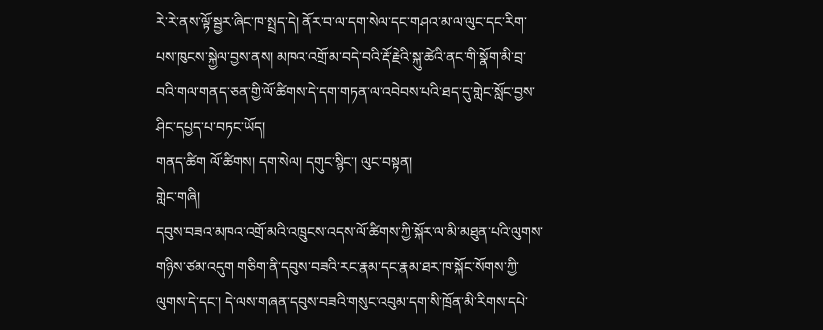རེ་རེ་ནས་ལྟོ་སྦྱར་ཞིང་ཁ་སྤྲད་དེ། ནོར་བ་ལ་དག་སེལ་དང་གཤའ་མ་ལ་ལུང་དང་རིག་པས་ཁུངས་སྐྱེལ་བྱས་ནས། མཁའ་འགྲོ་མ་བདེ་བའི་རྡོ་རྗེའི་སྐུ་ཚེའི་ནང་གི་སྣོག་མི་བྲ་བའི་གལ་གནད་ཅན་གྱི་ལོ་ཚིགས་དེ་དག་གཏན་ལ་འབེབས་པའི་ཐད་དུ་གླེང་སློང་བྱས་ཤིང་དཔྱད་པ་བཏང་ཡོད།
གནད་ཚིག ལོ་ཚིགས། དག་སེལ། དགུང་སྙིང་། ལུང་བསྟན།
གླེང་གཞི།
དབུས་བཟའ་མཁའ་འགྲོ་མའི་འཁྲུངས་འདས་ལོ་ཚིགས་ཀྱི་སྐོར་ལ་མི་མཐུན་པའི་ལུགས་གཉིས་ཙམ་འདུག གཅིག་ནི་དབུས་བཟའི་རང་རྣམ་དང་རྣམ་ཐར་ཁ་སྐོང་སོགས་ཀྱི་ལུགས་དེ་དང་། དེ་ལས་གཞན་དབུས་བཟའི་གསུང་འབུམ་དག་སི་ཁྲོན་མི་རིགས་དཔེ་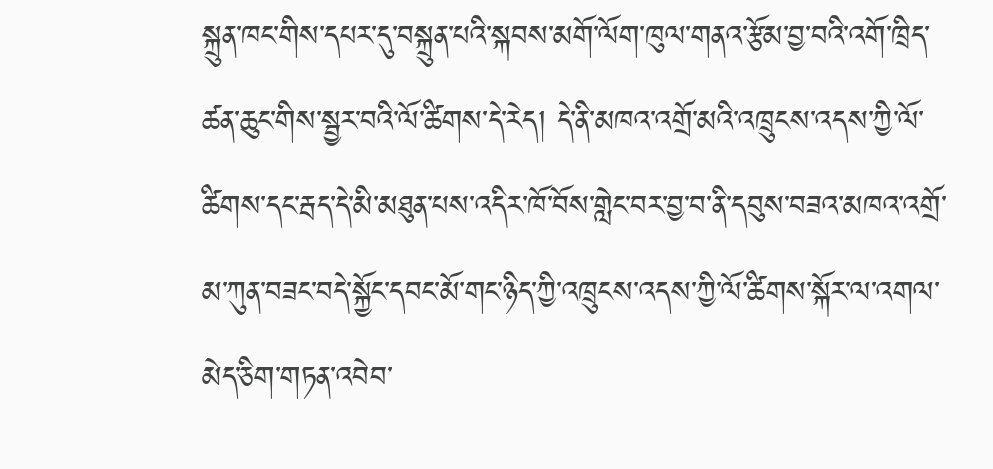སྐྲུན་ཁང་གིས་དཔར་དུ་བསྐྲུན་པའི་སྐབས་མགོ་ལོག་ཁུལ་གནའ་རྩོམ་བྱ་བའི་འགོ་ཁྲིད་ཚན་ཆུང་གིས་སྦྱར་བའི་ལོ་ཚིགས་དེ་རེད། དེ་ནི་མཁའ་འགྲོ་མའི་འཁྲུངས་འདས་ཀྱི་ལོ་ཚིགས་དང་རྦད་དེ་མི་མཐུན་པས་འདིར་ཁོ་བོས་གླེང་བར་བྱ་བ་ནི་དབུས་བཟའ་མཁའ་འགྲོ་མ་ཀུན་བཟང་བདེ་སྐྱོང་དབང་མོ་གང་ཉིད་ཀྱི་འཁྲུངས་འདས་ཀྱི་ལོ་ཚིགས་སྐོར་ལ་འགལ་མེད་ཅིག་གཏན་འབེབ་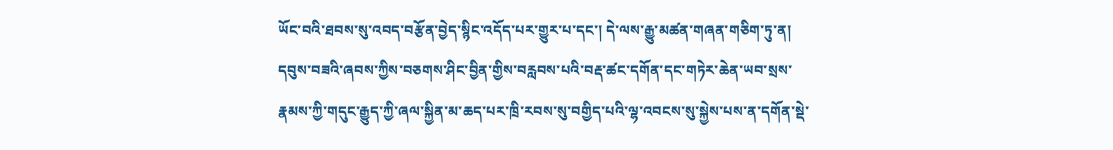ཡོང་བའི་ཐབས་སུ་འབད་བརྩོན་བྱེད་སྙིང་འདོད་པར་གྱུར་པ་དང་། དེ་ལས་རྒྱུ་མཚན་གཞན་གཅིག་ཏུ་ན། དབུས་བཟའི་ཞབས་ཀྱིས་བཅགས་ཤིང་བྱིན་གྱིས་བརླབས་པའི་བརྡ་ཚང་དགོན་དང་གཏེར་ཆེན་ཡབ་སྲས་རྣམས་ཀྱི་གདུང་རྒྱུད་ཀྱི་ཞལ་སྐྱིན་མ་ཆད་པར་ཁྲི་རབས་སུ་བགྱིད་པའི་ལྷ་འབངས་སུ་སྐྱེས་པས་ན་དགོན་སྡེ་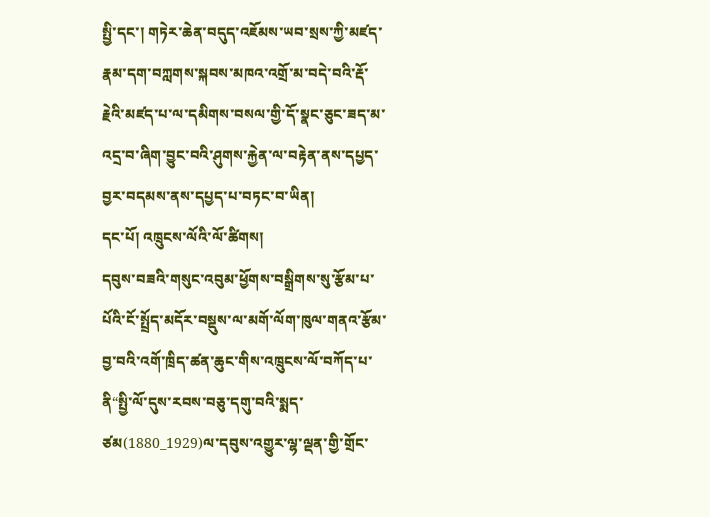སྤྱི་དང་། གཏེར་ཆེན་བདུད་འཇོམས་ཡབ་སྲས་ཀྱི་མཛད་རྣམ་དག་བཀླགས་སྐབས་མཁའ་འགྲོ་མ་བདེ་བའི་རྡོ་རྗེའི་མཛད་པ་ལ་དམིགས་བསལ་གྱི་དོ་སྣང་ཅུང་ཟད་མ་འདྲ་བ་ཞིག་བྱུང་བའི་ཤུགས་རྐྱེན་ལ་བརྟེན་ནས་དཔྱད་བྱར་བདམས་ནས་དཔྱད་པ་བཏང་བ་ཡིན།
དང་པོ། འཁྲུངས་ལོའི་ལོ་ཚིགས།
དབུས་བཟའི་གསུང་འབུམ་ཕྱོགས་བསྒྲིགས་སུ་རྩོམ་པ་པོའི་ངོ་སྤྲོད་མདོར་བསྡུས་ལ་མགོ་ལོག་ཁུལ་གནའ་རྩོམ་བྱ་བའི་འགོ་ཁྲིད་ཚན་ཆུང་གིས་འཁྲུངས་ལོ་བཀོད་པ་ནི“སྤྱི་ལོ་དུས་རབས་བཅུ་དགུ་བའི་སྨད་ཙམ(1880_1929)ལ་དབུས་འགྱུར་ལྷ་ལྡན་གྱི་གྲོང་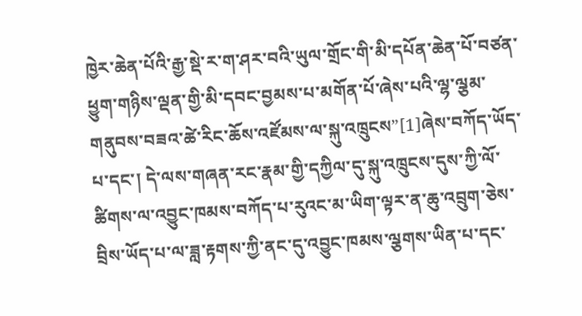ཁྱེར་ཆེན་པོའི་རྒྱ་སྡེ་ར་ག་ཤར་བའི་ཡུལ་གྲོང་གི་མི་དཔོན་ཆེན་པོ་བཙན་ཕྱུག་གཉིས་ལྡན་གྱི་མི་དབང་བྱམས་པ་མགོན་པོ་ཞེས་པའི་ལྷ་ལྕམ་གནུབས་བཟའ་ཚེ་རིང་ཆོས་འཛོམས་ལ་སྐུ་འཁྲུངས”[1]ཞེས་བཀོད་ཡོད་པ་དང་། དེ་ལས་གཞན་རང་རྣམ་གྱི་དཀྱིལ་དུ་སྐུ་འཁྲུངས་དུས་ཀྱི་ལོ་ཚིགས་ལ་འབྱུང་ཁམས་བཀོད་པ་རུའང་མ་ཡིག་ལྟར་ན་ཆུ་འབྲུག་ཅེས་བྲིས་ཡོད་པ་ལ་ཟླ་རྟགས་ཀྱི་ནང་དུ་འབྱུང་ཁམས་ལྕགས་ཡིན་པ་དང་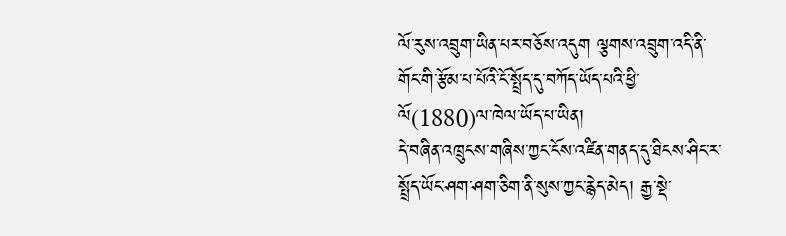ལོ་རུས་འབྲུག་ཡིན་པར་བཅོས་འདུག ལྕགས་འབྲུག་འདི་ནི་གོང་གི་རྩོམ་པ་པོའི་ངོ་སྤྲོད་དུ་བཀོད་ཡོད་པའི་ཕྱི་ལོ(1880)ལ་ཁེལ་ཡོད་པ་ཡིན།
དེ་བཞིན་འཁྲུངས་གཞིས་ཀྱང་ངོས་འཛིན་གནད་དུ་ཐིངས་ཤིང་ར་སྤྲོད་ཡོང་ཤག་ཤག་ཅིག་ནི་སུས་ཀྱང་རྙེད་མེད། རྒྱ་སྡེ་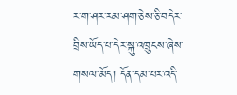ར་ག་ཤར་རམ་ཤག་ཅེས་ཅི་བདེར་བྲིས་ཡོད་པ་དེར་སྐུ་འཁྲུངས་ཞེས་གསལ་མོད། དོན་དམ་པར་འདི་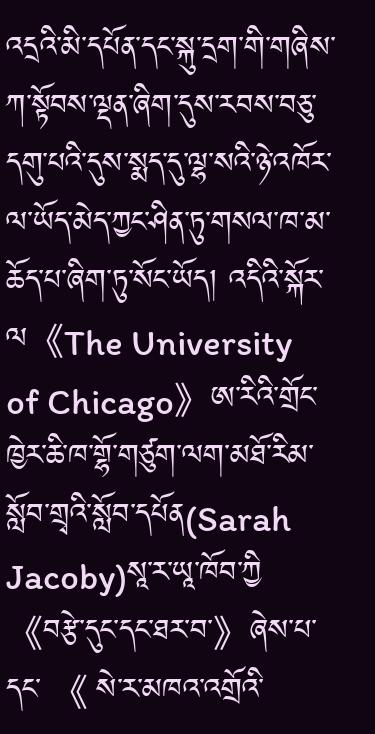འདྲའི་མི་དཔོན་དང་སྐུ་དྲག་གི་གཞིས་ཀ་སྟོབས་ལྡན་ཞིག་དུས་རབས་བཅུ་དགུ་པའི་དུས་སྨད་དུ་ལྷ་སའི་ཉེ་འཁོར་ལ་ཡོད་མེད་ཀྱང་ཤིན་ཏུ་གསལ་ཁ་མ་ཆོད་པ་ཞིག་ཏུ་སོང་ཡོད། འདིའི་སྐོར་ལ《The University of Chicago》ཨ་རིའི་གྲོང་ཁྱེར་ཆི་ཁ་གྷོ་གཙུག་ལག་མཐོ་རིམ་སློབ་གྲྭའི་སློབ་དཔོན(Sarah Jacoby)སཱ་ར་ཡཱ་ཁོབ་ཀྱི《བརྩེ་དུང་དང་ཐར་བ་》ཞེས་པ་དང་ 《 སེ་ར་མཁའ་འགྲོའི་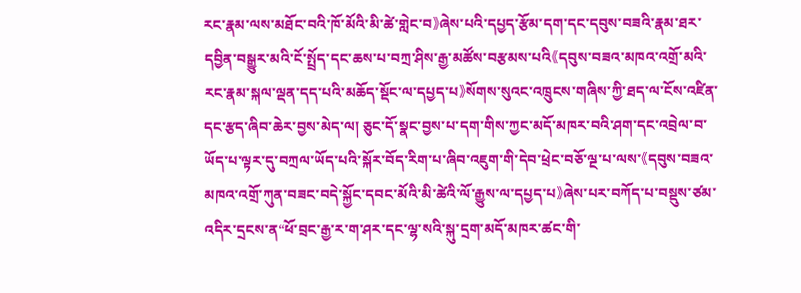རང་རྣམ་ལས་མཐོང་བའི་ཁོ་མོའི་མི་ཚེ་གླེང་བ》ཞེས་པའི་དཔྱད་རྩོམ་དག་དང་དབུས་བཟའི་རྣམ་ཐར་དབྱིན་བསྒྱུར་མའི་ངོ་སྤྲོད་དང་ཆས་པ་བཀྲ་ཤིས་རྒྱ་མཚོས་བརྩམས་པའི《དབུས་བཟའ་མཁའ་འགྲོ་མའི་རང་རྣམ་སྐལ་ལྡན་དད་པའི་མཆོད་སྡོང་ལ་དཔྱད་པ》སོགས་སུའང་འཁྲུངས་གཞིས་ཀྱི་ཐད་ལ་ངོས་འཛིན་དང་རྩད་ཞིབ་ཆེར་བྱས་མེད་ལ། ཅུང་དོ་སྣང་བྱས་པ་དག་གིས་ཀྱང་མདོ་མཁར་བའི་ཤག་དང་འབྲེལ་བ་ཡོད་པ་ལྟར་དུ་བཀྲལ་ཡོད་པའི་སྐོར་བོད་རིག་པ་ཞིབ་འཇུག་གི་དེབ་ཕྲེང་བཅོ་ལྔ་པ་ལས་《དབུས་བཟའ་མཁའ་འགྲོ་ཀུན་བཟང་བདེ་སྐྱོང་དབང་མོའི་མི་ཚེའི་ལོ་རྒྱུས་ལ་དཔྱད་པ》ཞེས་པར་བཀོད་པ་བསྡུས་ཙམ་འདིར་དྲངས་ན“ཕོ་བྲང་རྒྱ་ར་ག་ཤར་དང་ལྷ་སའི་སྐུ་དྲག་མདོ་མཁར་ཚང་གི་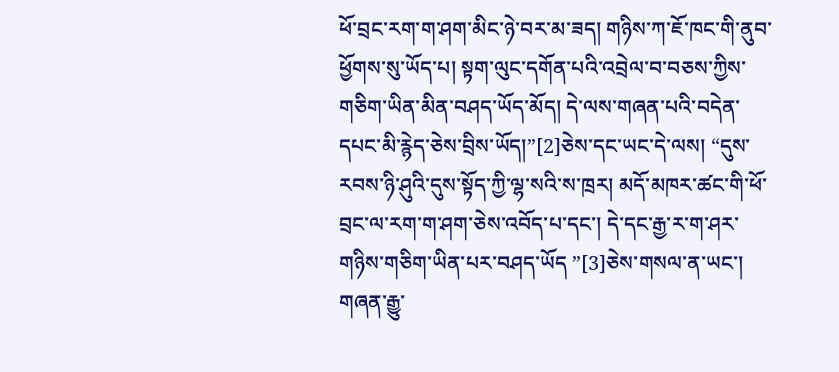ཕོ་བྲང་རག་ག་ཤག་མིང་ཉེ་བར་མ་ཟད། གཉིས་ཀ་ཇོ་ཁང་གི་ནུབ་ཕྱོགས་སུ་ཡོད་པ། སྟག་ལུང་དགོན་པའི་འབྲེལ་བ་བཅས་ཀྱིས་གཅིག་ཡིན་མིན་བཤད་ཡོད་མོད། དེ་ལས་གཞན་པའི་བདེན་དཔང་མི་རྙེད་ཅེས་བྲིས་ཡོད།”[2]ཅེས་དང་ཡང་དེ་ལས། “དུས་རབས་ཉི་ཤུའི་དུས་སྟོད་ཀྱི་ལྷ་སའི་ས་ཁྲར། མདོ་མཁར་ཚང་གི་ཕོ་བྲང་ལ་རག་ག་ཤག་ཅེས་འབོད་པ་དང་། དེ་དང་རྒྱ་ར་ག་ཤར་གཉིས་གཅིག་ཡིན་པར་བཤད་ཡོད ”[3]ཅེས་གསལ་ན་ཡང་། གཞན་རྒྱུ་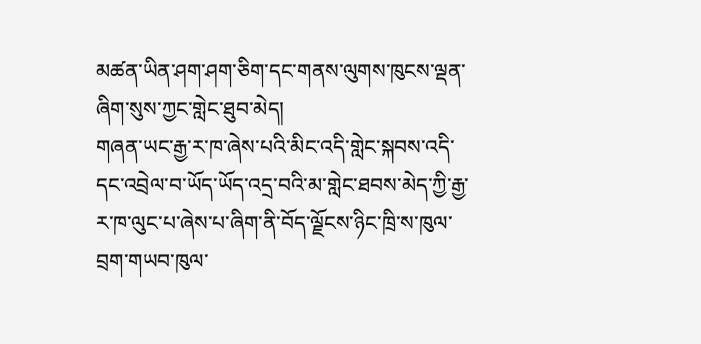མཚན་ཡིན་ཤག་ཤག་ཅིག་དང་གནས་ལུགས་ཁུངས་ལྡན་ཞིག་སུས་ཀྱང་གླེང་ཐུབ་མེད།
གཞན་ཡང་རྒྱ་ར་ཁ་ཞེས་པའི་མིང་འདི་གླེང་སྐབས་འདི་དང་འབྲེལ་བ་ཡོད་ཡོད་འདྲ་བའི་མ་གླེང་ཐབས་མེད་ཀྱི་རྒྱ་ར་ཁ་ལུང་པ་ཞེས་པ་ཞིག་ནི་བོད་ལྗོངས་ཉིང་ཁྲི་ས་ཁུལ་བྲག་གཡབ་ཁུལ་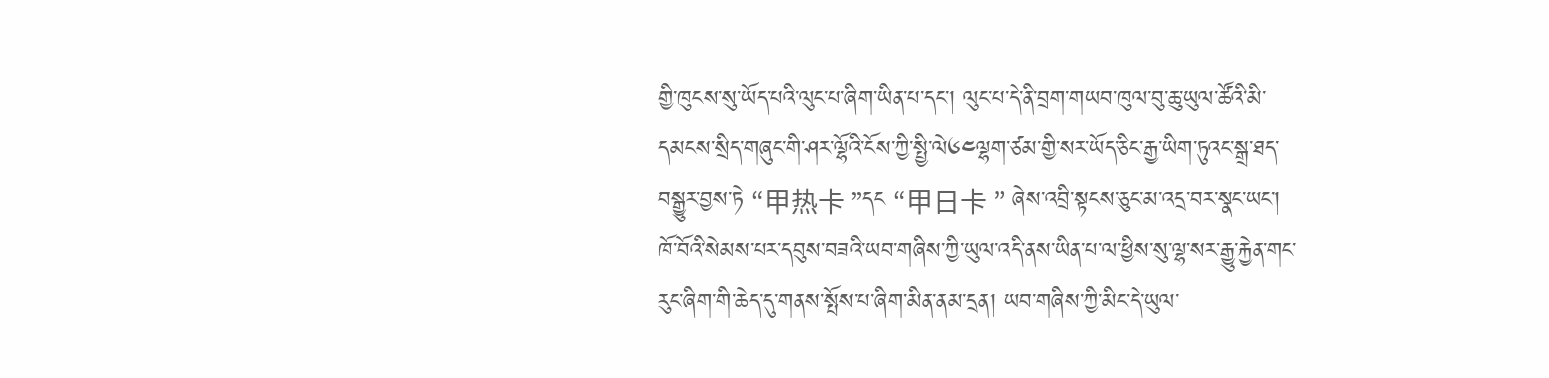གྱི་ཁུངས་སུ་ཡོད་པའི་ལུང་པ་ཞིག་ཡིན་པ་དང་། ལུང་པ་དེ་ནི་བྲག་གཡབ་ཁུལ་བུ་ཆུ་ཡུལ་ཚོའི་མི་དམངས་སྲིད་གཞུང་གི་ཤར་ལྷོའི་ངོས་ཀྱི་སྤྱི་ལེ༦༤ལྷག་ཙམ་གྱི་སར་ཡོད་ཅིང་རྒྱ་ཡིག་ཏུའང་སྒྲ་ཐད་བསྒྱུར་བྱས་ཏེ “甲热卡 ”དང “甲日卡 ” ཞེས་འབྲི་སྟངས་ཅུང་མ་འདྲ་བར་སྣང་ཡང་། ཁོ་བོའི་སེམས་པར་དབུས་བཟའི་ཡབ་གཞིས་ཀྱི་ཡུལ་འདི་ནས་ཡིན་པ་ལ་ཕྱིས་སུ་ལྷ་སར་རྒྱུ་རྐྱེན་གང་རུང་ཞིག་གི་ཆེད་དུ་གནས་སྤོས་པ་ཞིག་མིན་ནམ་དྲན། ཡབ་གཞིས་ཀྱི་མིང་དེ་ཡུལ་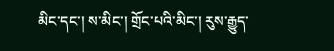མིང་དང་། ས་མིང་། གྲོང་པའི་མིང་། རུས་རྒྱུད་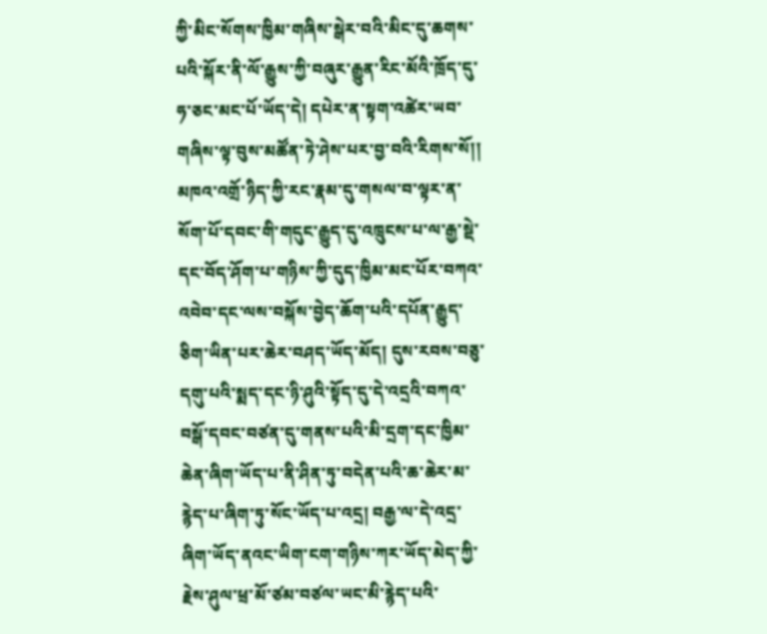ཀྱི་མིང་སོགས་ཁྱིམ་གཞིས་སྒེར་བའི་མིང་དུ་ཆགས་པའི་སྐོར་ནི་ལོ་རྒྱུས་ཀྱི་བཞུར་རྒྱུན་རིང་མོའི་ཁྲོད་དུ་ཧ་ཅང་མང་པོ་ཡོད་དེ། དཔེར་ན་སྟག་འཚེར་ཡབ་གཞིས་ལྟ་བུས་མཚོན་ཏེ་ཤེས་པར་བྱ་བའི་རིགས་སོ།། མཁའ་འགྲོ་ཉིད་ཀྱི་རང་རྣམ་དུ་གསལ་བ་ལྟར་ན་སོག་པོ་དབང་གི་གདུང་རྒྱུད་དུ་འཁྲུངས་པ་ལ་རྒྱ་སྡེ་དང་བོད་ཤོག་པ་གཉིས་ཀྱི་དུད་ཁྱིམ་མང་པོར་བཀའ་འབེབ་དང་ལས་བསྐོས་བྱེད་ཆོག་པའི་དཔོན་རྒྱུད་ཅིག་ཡིན་པར་ཆེར་བཤད་ཡོད་མོད། དུས་རབས་བཅུ་དགུ་པའི་སྨད་དང་ཉི་ཤུའི་སྟོད་དུ་དེ་འདྲའི་བཀའ་བསྒོ་དབང་བཙན་དུ་གནས་པའི་མི་དྲག་དང་ཁྱིམ་ཆེན་ཞིག་ཡོད་པ་ནི་ཤིན་ཏུ་བདེན་པའི་ཆ་ཆེར་མ་རྙེད་པ་ཞིག་ཏུ་སོང་ཡོད་པ་འདྲ། བརྒྱ་ལ་དེ་འདྲ་ཞིག་ཡོད་ནའང་ཡིག་ངག་གཉིས་ཀར་ཡོད་མེད་ཀྱི་རྗེས་ཤུལ་ཕྲ་མོ་ཙམ་བཙལ་ཡང་མི་རྙེད་པའི་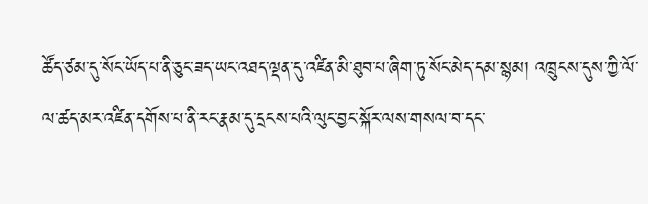ཚོད་ཙམ་དུ་སོང་ཡོད་པ་ནི་ཅུང་ཟད་ཡང་འཐད་ལྡན་དུ་འཛིན་མི་ཐུབ་པ་ཞིག་ཏུ་སོང་མེད་དམ་སྙམ། འཁྲུངས་དུས་ཀྱི་ལོ་ལ་ཚད་མར་འཛིན་དགོས་པ་ནི་རང་རྣམ་དུ་དྲངས་པའི་ལུང་བྱང་སྐོར་ལས་གསལ་བ་དང་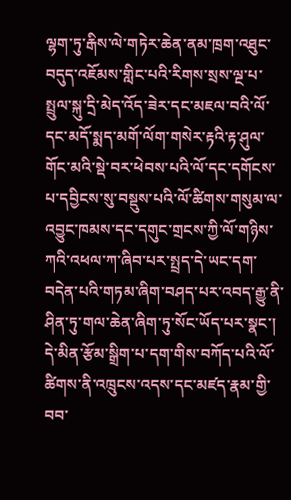ལྷག་ཏུ་རྒིས་ལེ་གཏེར་ཆེན་ནམ་ཁྲག་འཐུང་བདུད་འཇོམས་གླིང་པའི་རིགས་སྲས་ལྔ་པ་སྤྲུལ་སྐུ་དྲི་མེད་འོད་ཟེར་དང་མཇལ་བའི་ལོ་དང་མདོ་སྨད་མགོ་ལོག་གསེར་རྟའི་རྟ་ཤུལ་གོང་མའི་སྡེ་བར་ཕེབས་པའི་ལོ་དང་དགོངས་པ་དབྱིངས་སུ་བསྡུས་པའི་ལོ་ཚིགས་གསུམ་ལ་འབྱུང་ཁམས་དང་དགུང་གྲངས་ཀྱི་ལོ་གཉིས་ཀའི་འཕལ་ཀ་ཞིབ་པར་སྤྲད་དེ་ཡང་དག་བདེན་པའི་གཏམ་ཞིག་བཤད་པར་འབད་རྒྱུ་ནི་ཤིན་ཏུ་གལ་ཆེན་ཞིག་ཏུ་སོང་ཡོད་པར་སྣང་། དེ་མིན་རྩོམ་སྒྲིག་པ་དག་གིས་བཀོད་པའི་ལོ་ཚིགས་ནི་འཁྲུངས་འདས་དང་མཛད་རྣམ་གྱི་བབ་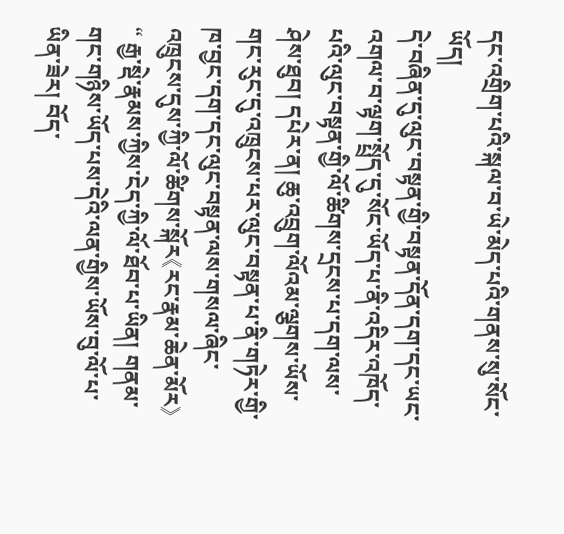དང་འགྲིག་པའི་སྐལ་བ་ཡེ་མེད་པའི་གནས་སུ་སོང་ཡོད།
དེ་བཞིན་དུ་ལུང་བསྟན་གྱི་བསྟན་དོན་དག་དང་ཡང་འགལ་བ་ལྟག་སྤྲོད་དུ་སོང་ཡོད་པ་ནི་འདིར་འཁོད་པའི་ལུང་བསྟན་གྱི་ལོ་ཚིགས་དྲངས་པ་དག་ལས་ཤེས་ཐུབ། དཔེར་ན། ཆུ་འབྲུག་ལོའམ་ལྕགས་ཡོས་གང་རུང་དུ་འཁྲུངས་པར་ལུང་བསྟན་པ་ནི་གཏེར་གྱི་ཁ་བྱང་དག་དང་ལུང་བསྟན་ལས་གསལ་ཞིང་འཁྲུངས་དུས་ཀྱི་ལོ་ཚིགས་སྐོར《རང་རྣམ་ཆེན་མོར》 “ རྒྱ་སྡེ་རྣམས་ཀྱིས་ངེད་ཀྱི་ལོ་ཐོབ་པ་ཡིན། གནམ་གང་གཉིས་ཡོད་པས་དེའི་ལན་གྱིས་ཡོས་བུ་ལོ་པ་ཡིན་ཟེར། བོད་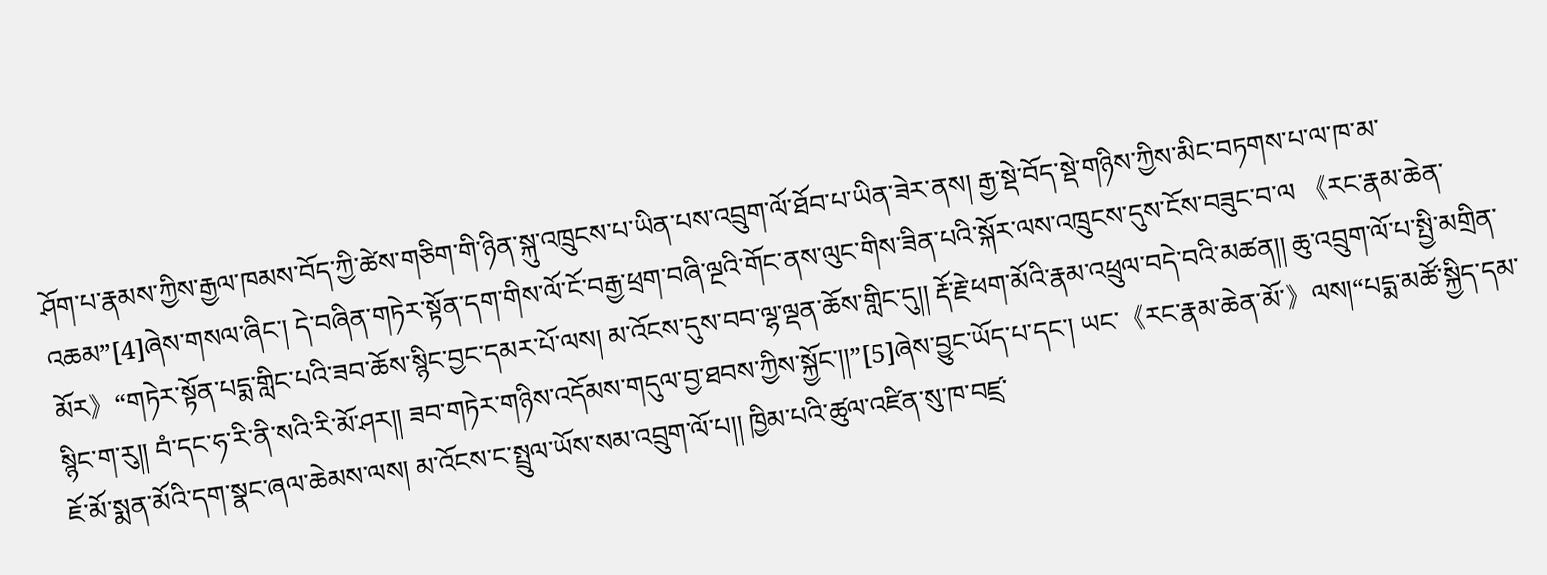ཤོག་པ་རྣམས་ཀྱིས་རྒྱལ་ཁམས་བོད་ཀྱི་ཚེས་གཅིག་གི་ཉིན་སྐུ་འཁྲུངས་པ་ཡིན་པས་འབྲུག་ལོ་ཐོབ་པ་ཡིན་ཟེར་ནས། རྒྱ་སྡེ་བོད་སྡེ་གཉིས་ཀྱིས་མིང་བཏགས་པ་ལ་ཁ་མ་འཆམ”[4]ཞེས་གསལ་ཞིང་། དེ་བཞིན་གཏེར་སྟོན་དག་གིས་ལོ་ངོ་བརྒྱ་ཕྲག་བཞི་ལྔའི་གོང་ནས་ལུང་གིས་ཟིན་པའི་སྐོར་ལས་འཁྲུངས་དུས་ངོས་བཟུང་བ་ལ 《རང་རྣམ་ཆེན་མོར》“གཏེར་སྟོན་པདྨ་གླིང་པའི་ཟབ་ཆོས་སྙིང་བྱང་དམར་པོ་ལས། མ་འོངས་དུས་བབ་ལྷ་ལྡན་ཆོས་གླིང་དུ།། རྡོ་རྗེ་ཕག་མོའི་རྣམ་འཕྲུལ་བདེ་བའི་མཚན།། ཆུ་འབྲུག་ལོ་པ་སྤྱི་མགྲིན་སྙིང་ག་རུ།། བཾ་དང་ཧ་རི་ནི་སའི་རི་མོ་ཤར།། ཟབ་གཏེར་གཉིས་འདོམས་གདུལ་བྱ་ཐབས་ཀྱིས་སྐྱོང་།།”[5]ཞེས་བྱུང་ཡོད་པ་དང་། ཡང་《རང་རྣམ་ཆེན་མོ་》ལས།“པདྨ་མཚོ་སྐྱིད་དམ་ཇོ་མོ་སྨན་མོའི་དག་སྣང་ཞལ་ཆེམས་ལས། མ་འོངས་ང་སྤྲུལ་ཡོས་སམ་འབྲུག་ལོ་པ།། ཁྱིམ་པའི་ཚུལ་འཛིན་སུ་ཁ་བཛྲ་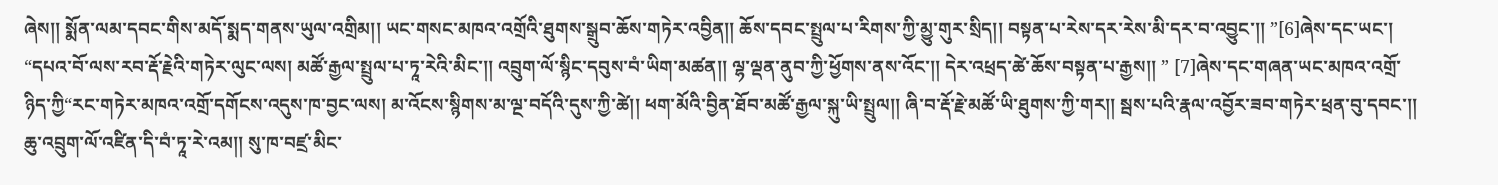ཞེས།། སྨོན་ལམ་དབང་གིས་མདོ་སྨད་གནས་ཡུལ་འགྲིམ།། ཡང་གསང་མཁའ་འགྲོའི་ཐུགས་སྒྲུབ་ཆོས་གཏེར་འབྱིན།། ཆོས་དབང་སྤྲུལ་པ་རིགས་ཀྱི་མྱུ་གུར་སྲིད།། བསྟན་པ་རེས་དར་རེས་མི་དར་བ་འབྱུང་།། ”[6]ཞེས་དང་ཡང་། “དཔའ་བོ་ལས་རབ་རྡོ་རྗེའི་གཏེར་ལུང་ལས། མཚོ་རྒྱལ་སྤྲུལ་པ་ཏཱ་རེའི་མིང་།། འབྲུག་ལོ་སྙིང་དབུས་བཾ་ཡིག་མཚན།། ལྷ་ལྡན་ནུབ་ཀྱི་ཕྱོགས་ནས་འོང་།། དེར་འཕྲད་ཚེ་ཆོས་བསྟན་པ་རྒྱས།། ” [7]ཞེས་དང་གཞན་ཡང་མཁའ་འགྲོ་ཉིད་ཀྱི“རང་གཏེར་མཁའ་འགྲོ་དགོངས་འདུས་ཁ་བྱང་ལས། མ་འོངས་སྙིགས་མ་ལྔ་བདོའི་དུས་ཀྱི་ཚེ།། ཕག་མོའི་བྱིན་ཐོབ་མཚོ་རྒྱལ་སྐུ་ཡི་སྤྲུལ།། ཞི་བ་རྡོ་རྗེ་མཚོ་ཡི་ཐུགས་ཀྱི་གར།། སྦས་པའི་རྣལ་འབྱོར་ཟབ་གཏེར་ཕྲན་བུ་དབང་།། ཆུ་འབྲུག་ལོ་འཛིན་དི་བཾ་ཏཱ་རེ་འམ།། སུ་ཁ་བཛྲ་མིང་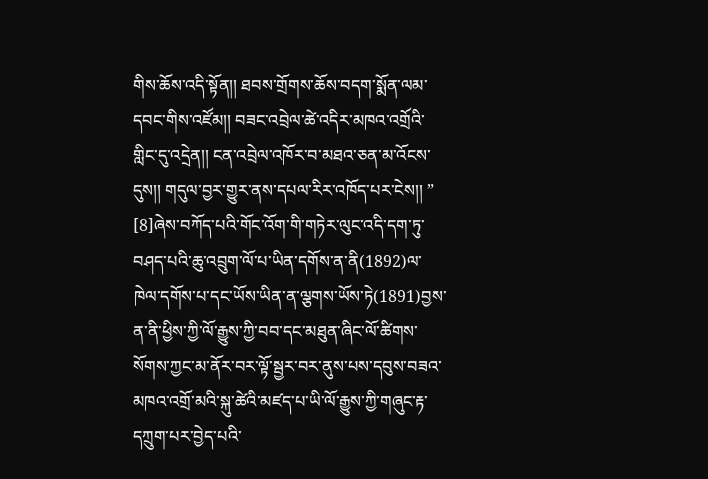གིས་ཆོས་འདི་སྟོན།། ཐབས་གྲོགས་ཆོས་བདག་སྨོན་ལམ་དབང་གིས་འཛོམ།། བཟང་འབྲེལ་ཚེ་འདིར་མཁའ་འགྲོའི་གླིང་དུ་འདྲེན།། ངན་འབྲེལ་འཁོར་བ་མཐའ་ཅན་མ་འོངས་དུས།། གདུལ་བྱར་གྱུར་ནས་དཔལ་རིར་འཁོད་པར་ངེས།། ” [8]ཞེས་བཀོད་པའི་གོང་འོག་གི་གཏེར་ལུང་འདི་དག་ཏུ་བཤད་པའི་ཆུ་འབྲུག་ལོ་པ་ཡིན་དགོས་ན་ནི(1892)ལ་ཁེལ་དགོས་པ་དང་ཡོས་ཡིན་ན་ལྕགས་ཡོས་ཏེ(1891)བྱས་ན་ནི་ཕྱིས་ཀྱི་ལོ་རྒྱུས་ཀྱི་བབ་དང་མཐུན་ཞིང་ལོ་ཚིགས་སོགས་ཀྱང་མ་ནོར་བར་ལྟོ་སྦྱར་བར་ནུས་པས་དབུས་བཟའ་མཁའ་འགྲོ་མའི་སྐུ་ཚེའི་མཛད་པ་ཡི་ལོ་རྒྱུས་ཀྱི་གཞུང་རྟ་དཀྲུག་པར་བྱེད་པའི་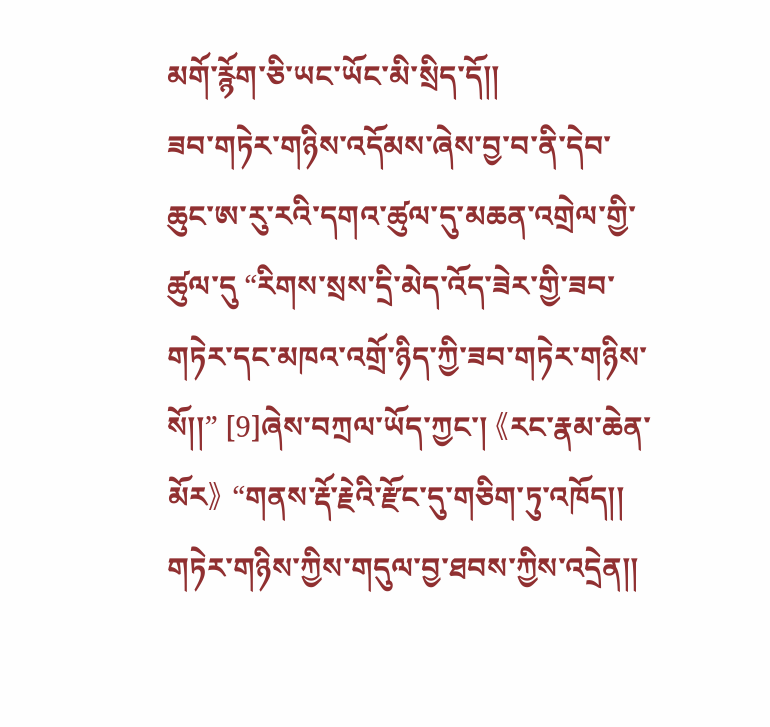མགོ་རྙོག་ཅི་ཡང་ཡོང་མི་སྲིད་དོ།།
ཟབ་གཏེར་གཉིས་འདོམས་ཞེས་བྱ་བ་ནི་དེབ་ཆུང་ཨ་རུ་རའི་དགའ་ཚུལ་དུ་མཆན་འགྲེལ་གྱི་ཚུལ་དུ “རིགས་སྲས་དྲི་མེད་འོད་ཟེར་གྱི་ཟབ་གཏེར་དང་མཁའ་འགྲོ་ཉིད་ཀྱི་ཟབ་གཏེར་གཉིས་སོ།།” [9]ཞེས་བཀྲལ་ཡོད་ཀྱང་། 《རང་རྣམ་ཆེན་མོར》 “གནས་རྡོ་རྗེའི་རྫོང་དུ་གཅིག་ཏུ་འཁོད།། གཏེར་གཉིས་ཀྱིས་གདུལ་བྱ་ཐབས་ཀྱིས་འདྲེན།།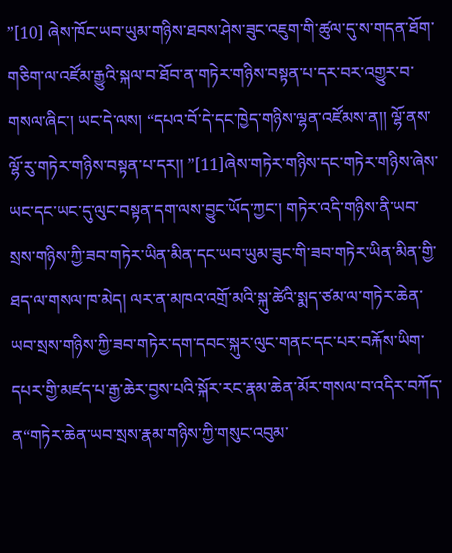”[10] ཞེས་ཁོང་ཡབ་ཡུམ་གཉིས་ཐབས་ཤེས་ཟུང་འཇུག་གི་ཚུལ་དུ་ས་གདན་ཐོག་གཅིག་ལ་འཛོམ་རྒྱུའི་སྐལ་བ་ཐོབ་ན་གཏེར་གཉིས་བསྟན་པ་དར་བར་འགྱུར་བ་གསལ་ཞིང་། ཡང་དེ་ལས། “དཔའ་བོ་དེ་དང་ཁྱེད་གཉིས་ལྷན་འཛོམས་ན།། ལྷོ་ནས་ལྷོ་རུ་གཏེར་གཉིས་བསྟན་པ་དར།། ”[11]ཞེས་གཏེར་གཉིས་དང་གཏེར་གཉིས་ཞེས་ཡང་དང་ཡང་དུ་ལུང་བསྟན་དག་ལས་བྱུང་ཡོད་ཀྱང་། གཏེར་འདི་གཉིས་ནི་ཡབ་སྲས་གཉིས་ཀྱི་ཟབ་གཏེར་ཡིན་མིན་དང་ཡབ་ཡུམ་ཟུང་གི་ཟབ་གཏེར་ཡིན་མིན་གྱི་ཐད་ལ་གསལ་ཁ་མེད། ལར་ན་མཁའ་འགྲོ་མའི་སྐུ་ཚེའི་སྨད་ཙམ་ལ་གཏེར་ཆེན་ཡབ་སྲས་གཉིས་ཀྱི་ཟབ་གཏེར་དག་དབང་སྐུར་ལུང་གནང་དང་པར་བརྐོས་ཡིག་དཔར་གྱི་མཛད་པ་རྒྱ་ཆེར་བྱས་པའི་སྐོར་རང་རྣམ་ཆེན་མོར་གསལ་བ་འདིར་བཀོད་ན“གཏེར་ཆེན་ཡབ་སྲས་རྣམ་གཉིས་ཀྱི་གསུང་འབུམ་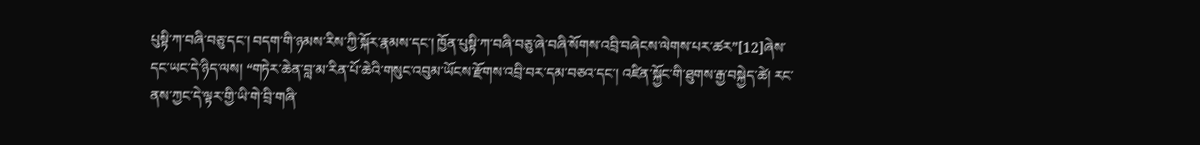པུསྟི་ཀ་བཞི་བཅུ་དང་། བདག་གི་ཉམས་རིས་ཀྱི་སྐོར་རྣམས་དང་། ཁྱོན་པུསྟི་ཀ་བཞི་བཅུ་ཞེ་བཞི་སོགས་འབྲི་བཞེངས་ལེགས་པར་ཚར”[12]ཞེས་དང་ཡང་དེ་ཉིད་ལས། “གཏེར་ཆེན་བླ་མ་རིན་པོ་ཆེའི་གསུང་འབུམ་ཡོངས་རྫོགས་འབྲི་བར་དམ་བཅའ་དང་། འཛིན་སྐྱོང་གི་ཐུགས་རྒྱ་བསྐྱེད་ཚེ། རང་ནས་ཀྱང་དེ་ལྟར་གྱི་ཡི་གེ་བྲི་གཞི་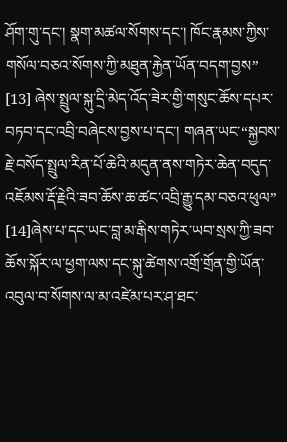ཤོག་གུ་དང་། སྣག་མཚལ་སོགས་དང་། ཁོང་རྣམས་ཀྱིས་གསོལ་བཅའ་སོགས་ཀྱི་མཐུན་རྐྱེན་ཡོན་བདག་བྱས” [13] ཞེས་སྤྲུལ་སྐུ་དྲི་མེད་འོད་ཟེར་གྱི་གསུང་ཆོས་དཔར་བཏབ་དང་འབྲི་བཞེངས་བྱས་པ་དང་། གཞན་ཡང་“སྐྱབས་རྗེ་བསོད་སྤྲུལ་རིན་པོ་ཆེའི་མདུན་ནས་གཏེར་ཆེན་བདུད་འཇོམས་རྡོ་རྗེའི་ཟབ་ཆོས་ཆ་ཚང་འབྲི་རྒྱུ་དམ་བཅའ་ཕུལ” [14]ཞེས་པ་དང་ཡང་བླ་མ་རྒིས་གཏེར་ཡབ་སྲས་ཀྱི་ཟབ་ཆོས་སྐོར་ལ་ཕྱག་ལས་དང་སྐུ་ཚེགས་འགྲོ་གྲོན་གྱི་ཡོན་འབུལ་བ་སོགས་ལ་མ་འཛེམ་པར་ཤ་ཐང་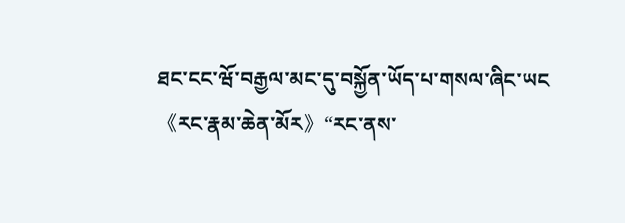ཐང་ངང་ཝོ་བརྒྱལ་མང་དུ་བསྐྱོན་ཡོད་པ་གསལ་ཞིང་ཡང《རང་རྣམ་ཆེན་མོར》“རང་ནས་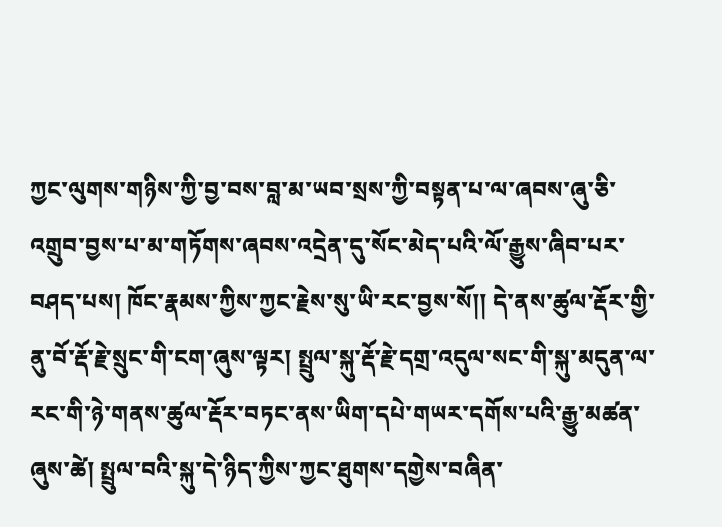ཀྱང་ལུགས་གཉིས་ཀྱི་བྱ་བས་བླ་མ་ཡབ་སྲས་ཀྱི་བསྟན་པ་ལ་ཞབས་ཞུ་ཅི་འགྲུབ་བྱས་པ་མ་གཏོགས་ཞབས་འདྲེན་དུ་སོང་མེད་པའི་ལོ་རྒྱུས་ཞིབ་པར་བཤད་པས། ཁོང་རྣམས་ཀྱིས་ཀྱང་རྗེས་སུ་ཡི་རང་བྱས་སོ།། དེ་ནས་ཚུལ་རྡོར་གྱི་ནུ་བོ་རྡོ་རྗེ་སྲུང་གི་ངག་ཞུས་ལྟར། སྤྲུལ་སྐུ་རྡོ་རྗེ་དགྲ་འདུལ་སང་གི་སྐུ་མདུན་ལ་རང་གི་ཉེ་གནས་ཚུལ་རྡོར་བཏང་ནས་ཡིག་དཔེ་གཡར་དགོས་པའི་རྒྱུ་མཚན་ཞུས་ཚེ། སྤྲུལ་བའི་སྐུ་དེ་ཉིད་ཀྱིས་ཀྱང་ཐུགས་དགྱེས་བཞིན་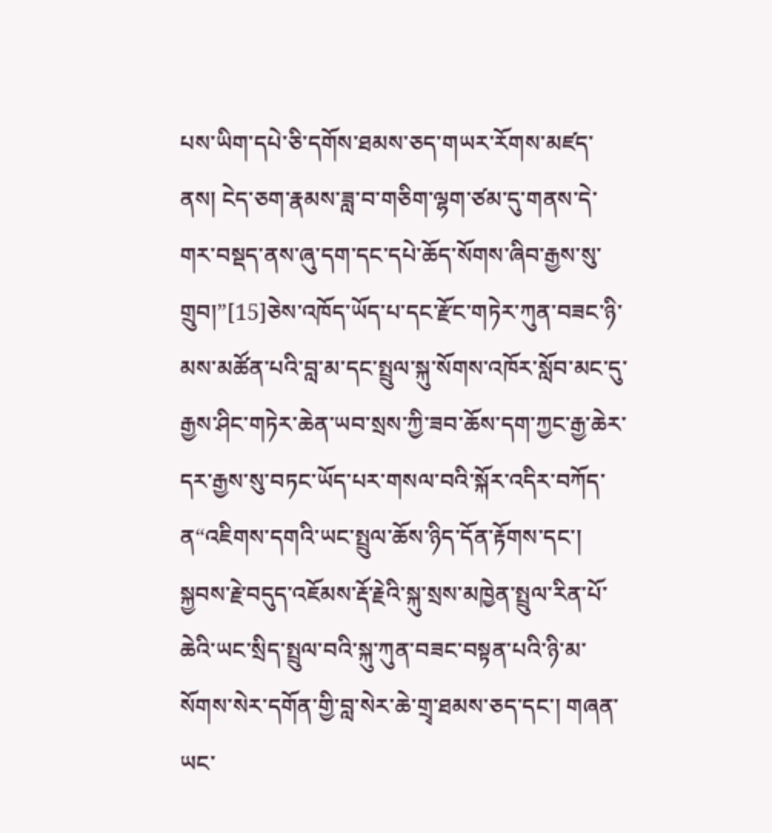པས་ཡིག་དཔེ་ཅི་དགོས་ཐམས་ཅད་གཡར་རོགས་མཛད་ནས། ངེད་ཅག་རྣམས་ཟླ་བ་གཅིག་ལྷག་ཙམ་དུ་གནས་དེ་གར་བསྡད་ནས་ཞུ་དག་དང་དཔེ་ཆོད་སོགས་ཞིབ་རྒྱས་སུ་གྲུབ།”[15]ཅེས་འཁོད་ཡོད་པ་དང་རྫོང་གཏེར་ཀུན་བཟང་ཉི་མས་མཚོན་པའི་བླ་མ་དང་སྤྲུལ་སྐུ་སོགས་འཁོར་སློབ་མང་དུ་རྒྱས་ཤིང་གཏེར་ཆེན་ཡབ་སྲས་ཀྱི་ཟབ་ཆོས་དག་ཀྱང་རྒྱ་ཆེར་དར་རྒྱས་སུ་བཏང་ཡོད་པར་གསལ་བའི་སྐོར་འདིར་བཀོད་ན“འཇིགས་དགའི་ཡང་སྤྲུལ་ཆོས་ཉིད་དོན་རྟོགས་དང་། སྐྱབས་རྗེ་བདུད་འཇོམས་རྡོ་རྗེའི་སྐུ་སྲས་མཁྱེན་སྤྲུལ་རིན་པོ་ཆེའི་ཡང་སྲིད་སྤྲུལ་བའི་སྐུ་ཀུན་བཟང་བསྟན་པའི་ཉི་མ་སོགས་སེར་དགོན་གྱི་བླ་སེར་ཆེ་གྲྭ་ཐམས་ཅད་དང་། གཞན་ཡང་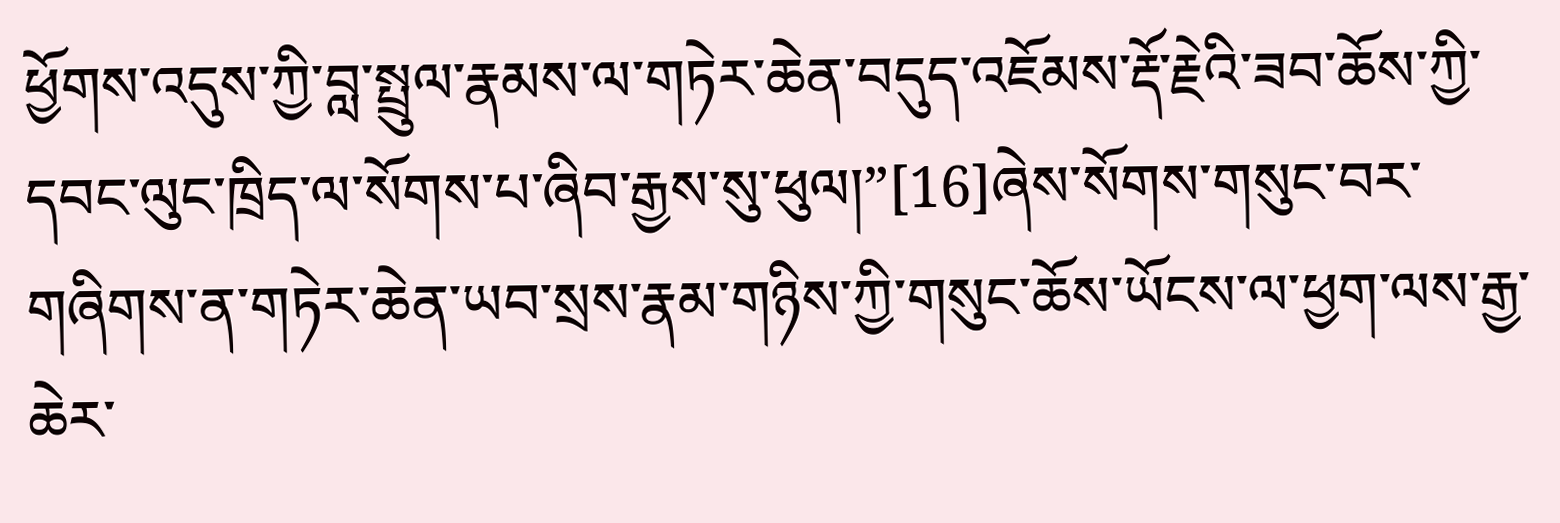ཕྱོགས་འདུས་ཀྱི་བླ་སྤྲུལ་རྣམས་ལ་གཏེར་ཆེན་བདུད་འཇོམས་རྡོ་རྗེའི་ཟབ་ཆོས་ཀྱི་དབང་ལུང་ཁྲིད་ལ་སོགས་པ་ཞིབ་རྒྱས་སུ་ཕུལ།”[16]ཞེས་སོགས་གསུང་བར་གཞིགས་ན་གཏེར་ཆེན་ཡབ་སྲས་རྣམ་གཉིས་ཀྱི་གསུང་ཆོས་ཡོངས་ལ་ཕྱག་ལས་རྒྱ་ཆེར་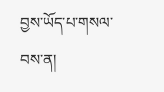བྱས་ཡོད་པ་གསལ་བས་ན།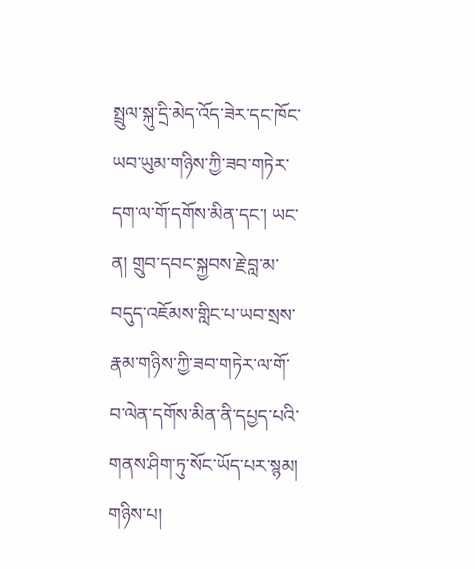སྤྲུལ་སྐུ་དྲི་མེད་འོད་ཟེར་དང་ཁོང་ཡབ་ཡུམ་གཉིས་ཀྱི་ཟབ་གཏེར་དག་ལ་གོ་དགོས་མིན་དང་། ཡང་ན། གྲུབ་དབང་སྐྱབས་རྗེ་བླ་མ་བདུད་འཇོམས་གླིང་པ་ཡབ་སྲས་རྣམ་གཉིས་ཀྱི་ཟབ་གཏེར་ལ་གོ་བ་ལེན་དགོས་མིན་ནི་དཔྱད་པའི་གནས་ཤིག་ཏུ་སོང་ཡོད་པར་སྙམ།
གཉིས་པ།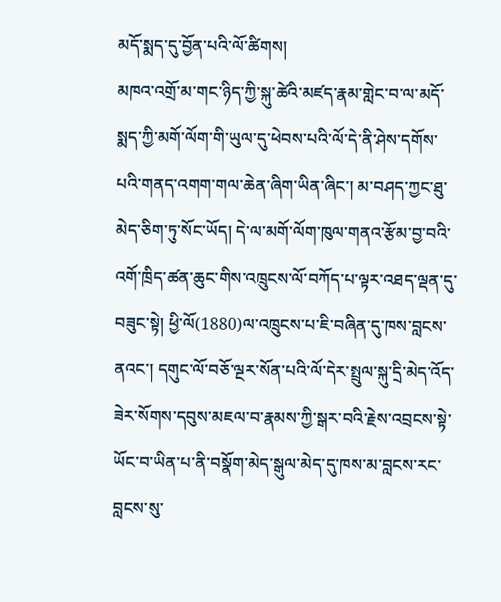མདོ་སྨད་དུ་བྱོན་པའི་ལོ་ཚིགས།
མཁའ་འགྲོ་མ་གང་ཉིད་ཀྱི་སྐུ་ཚེའི་མཛད་རྣམ་གླེང་བ་ལ་མདོ་སྨད་ཀྱི་མགོ་ལོག་གི་ཡུལ་དུ་ཕེབས་པའི་ལོ་དེ་ནི་ཤེས་དགོས་པའི་གནད་འགག་གལ་ཆེན་ཞིག་ཡིན་ཞིང་། མ་བཤད་ཀྱང་ཐུ་མེད་ཅིག་ཏུ་སོང་ཡོད། དེ་ལ་མགོ་ལོག་ཁུལ་གནའ་རྩོམ་བྱ་བའི་འགོ་ཁྲིད་ཚན་ཆུང་གིས་འཁྲུངས་ལོ་བཀོད་པ་ལྟར་འཐད་ལྡན་དུ་བཟུང་སྟེ། ཕྱི་ལོ(1880)ལ་འཁྲུངས་པ་ཇི་བཞིན་དུ་ཁས་བླངས་ནའང་། དགུང་ལོ་བཅོ་ལྔར་སོན་པའི་ལོ་དེར་སྤྲུལ་སྐུ་དྲི་མེད་འོད་ཟེར་སོགས་དབུས་མཇལ་བ་རྣམས་ཀྱི་སྒར་བའི་རྗེས་འབྲངས་སྟེ་ཡོང་བ་ཡིན་པ་ནི་བསྣོག་མེད་སྒུལ་མེད་དུ་ཁས་མ་བླངས་རང་བླངས་སུ་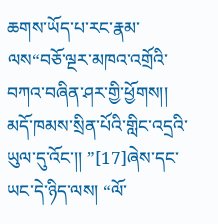ཆགས་ཡོད་པ་རང་རྣམ་ལས“བཅོ་ལྔར་མཁའ་འགྲོའི་བཀའ་བཞིན་ཤར་གྱི་ཕྱོགས།། མདོ་ཁམས་སྲིན་པོའི་གླིང་འདྲའི་ཡུལ་དུ་འོང་།། ”[17]ཞེས་དང་ཡང་དེ་ཉིད་ལས། “ལོ་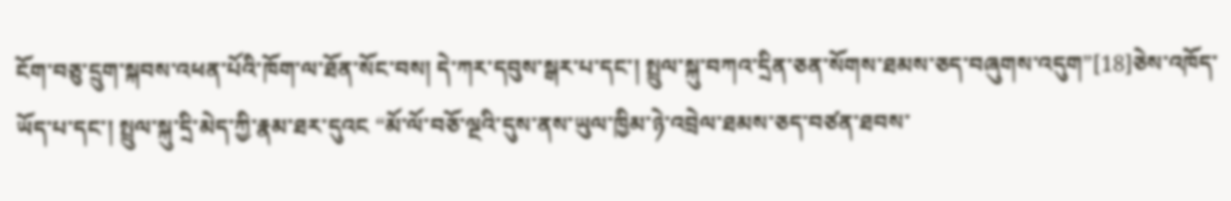ངོག་བཅུ་དྲུག་སྐབས་འཕན་པོའི་ཁོག་ལ་ཐོན་སོང་བས། དེ་ཀར་དབུས་སྒར་པ་དང་། སྤྲུལ་སྐུ་བཀའ་དྲིན་ཅན་སོགས་ཐམས་ཅད་བཞུགས་འདུག”[18]ཅེས་འཁོད་ཡོད་པ་དང་། སྤྲུལ་སྐུ་དྲི་མེད་ཀྱི་རྣམ་ཐར་དུའང “མོ་ལོ་བཅོ་ལྔའི་དུས་ནས་ཡུལ་ཁྱིམ་ཉེ་འབྲེལ་ཐམས་ཅད་བཙན་ཐབས་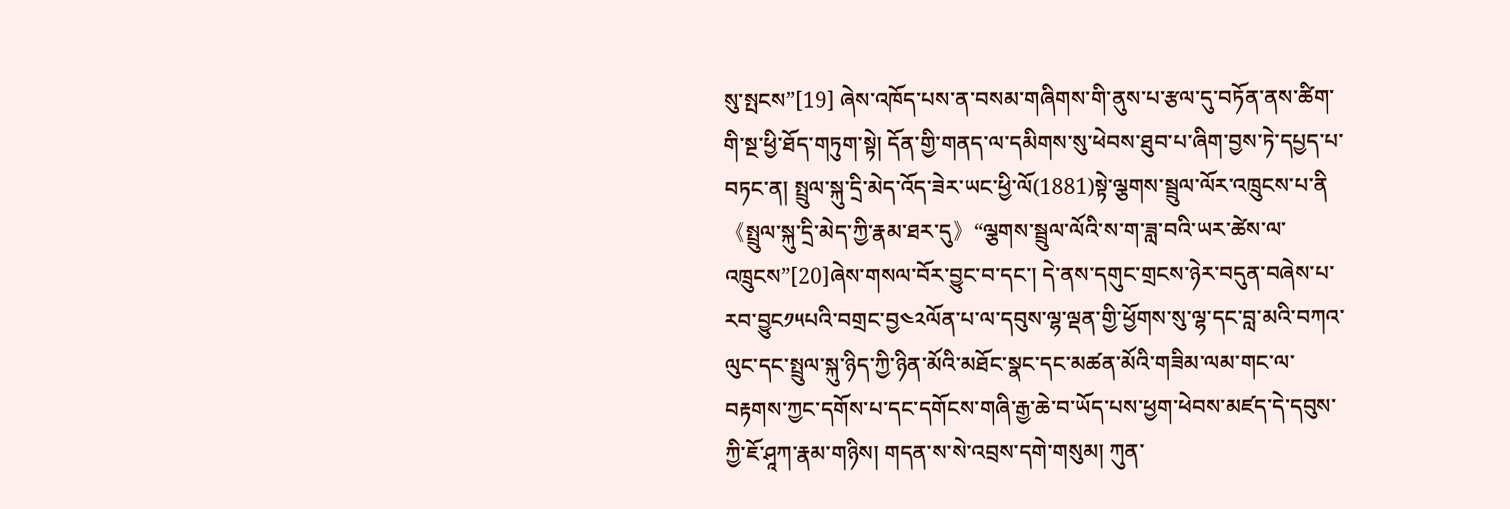སུ་སྤངས”[19] ཞེས་འཁོད་པས་ན་བསམ་གཞིགས་གི་ནུས་པ་རྩལ་དུ་བཏོན་ནས་ཚིག་གི་སྔ་ཕྱི་ཐོད་གཏུག་སྟེ། དོན་གྱི་གནད་ལ་དམིགས་སུ་ཕེབས་ཐུབ་པ་ཞིག་བྱས་ཏེ་དཔྱད་པ་བཏང་ན། སྤྲུལ་སྐུ་དྲི་མེད་འོད་ཟེར་ཡང་ཕྱི་ལོ(1881)སྟེ་ལྕགས་སྦྲུལ་ལོར་འཁྲུངས་པ་ནི《སྤྲུལ་སྐུ་དྲི་མེད་ཀྱི་རྣམ་ཐར་དུ》“ལྕགས་སྦྲུལ་ལོའི་ས་ག་ཟླ་བའི་ཡར་ཚེས་ལ་འཁྲུངས”[20]ཞེས་གསལ་བོར་བྱུང་བ་དང་། དེ་ནས་དགུང་གྲངས་ཉེར་བདུན་བཞེས་པ་རབ་བྱུང༡༥པའི་བགྲང་བྱ༤༢ལོན་པ་ལ་དབུས་ལྷ་ལྡན་གྱི་ཕྱོགས་སུ་ལྷ་དང་བླ་མའི་བཀའ་ལུང་དང་སྤྲུལ་སྐུ་ཉིད་ཀྱི་ཉིན་མོའི་མཐོང་སྣང་དང་མཚན་མོའི་གཟིམ་ལམ་གང་ལ་བརྟགས་ཀྱང་དགོས་པ་དང་དགོངས་གཞི་རྒྱ་ཆེ་བ་ཡོད་པས་ཕྱག་ཕེབས་མཛད་དེ་དབུས་ཀྱི་ཇོ་ཤཱཀ་རྣམ་གཉིས། གདན་ས་སེ་འབྲས་དགེ་གསུམ། ཀུན་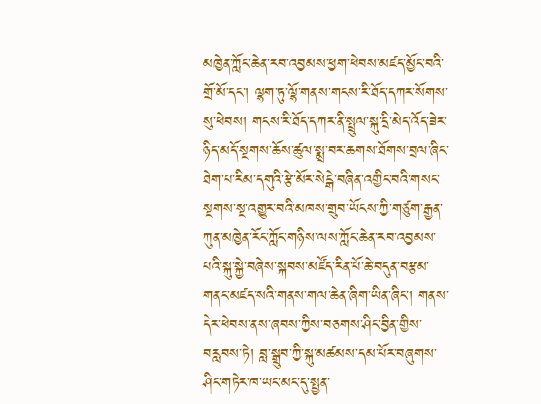མཁྱེན་ཀློང་ཆེན་རབ་འབྱམས་ཕྱག་ཕེབས་མཛད་མྱོང་བའི་གྲོ་མོ་དང་། ལྷག་ཏུ་ལྷོ་གནས་གངས་རི་ཐོད་དཀར་སོགས་སུ་ཕེབས། གངས་རི་ཐོད་དཀར་ནི་སྤྲུལ་སྐུ་དྲི་མེད་འོད་ཟེར་ཉིད་མདོ་སྔགས་ཆོས་ཚུལ་སྨྲ་བར་ཆགས་ཐོགས་བྲལ་ཞིང་ཐེག་པ་རིམ་དགུའི་རྩེ་མོར་སེངྒེ་བཞིན་འགྱིང་བའི་གསང་སྔགས་སྔ་འགྱུར་བའི་མཁས་གྲུབ་ཡོངས་ཀྱི་གཙུག་རྒྱན་ཀུན་མཁྱེན་རོང་ཀློང་གཉིས་ལས་ཀློང་ཆེན་རབ་འབྱམས་པའི་སྐུ་སྐྱེ་བཞེས་སྐབས་མཛོད་རིན་པོ་ཆེ་བདུན་བརྩམ་གནང་མཛད་སའི་གནས་གལ་ཆེན་ཞིག་ཡིན་ཞིང་། གནས་དེར་ཕེབས་ནས་ཞབས་ཀྱིས་བཅགས་ཤིང་བྱིན་གྱིས་བརླབས་ཏེ། བླ་སྒྲུབ་ཀྱི་སྐུ་མཚམས་དམ་པོར་བཞུགས་ཤིང་གཏེར་ཁ་ཡང་མང་དུ་སྤྱན་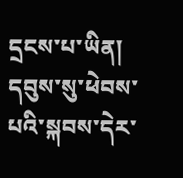དྲངས་པ་ཡིན།
དབུས་སུ་ཕེབས་པའི་སྐབས་དེར་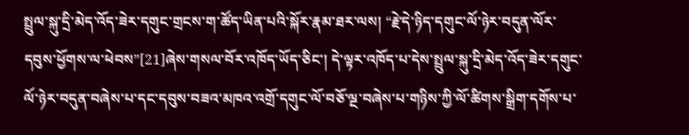སྤྲུལ་སྐུ་དྲི་མེད་འོད་ཟེར་དགུང་གྲངས་ག་ཚོད་ཡིན་པའི་སྐོར་རྣམ་ཐར་ལས། “རྗེ་དེ་ཉིད་དགུང་ལོ་ཉེར་བདུན་ལོར་དབུས་ཕྱོགས་ལ་ཕེབས”[21]ཞེས་གསལ་བོར་འཁོད་ཡོད་ཅིང་། དེ་ལྟར་འཁོད་པ་དེས་སྤྲུལ་སྐུ་དྲི་མེད་འོད་ཟེར་དགུང་ལོ་ཉེར་བདུན་བཞེས་པ་དང་དབུས་བཟའ་མཁའ་འགྲོ་དགུང་ལོ་བཅོ་ལྔ་བཞེས་པ་གཉིས་ཀྱི་ལོ་ཚིགས་སྒྲིག་དགོས་པ་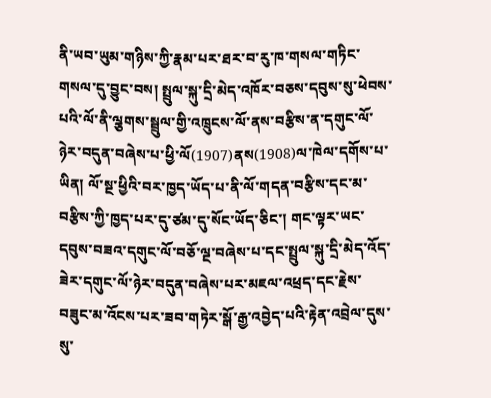ནི་ཡབ་ཡུམ་གཉིས་ཀྱི་རྣམ་པར་ཐར་བ་རུ་ཁ་གསལ་གཏིང་གསལ་དུ་བྱུང་བས། སྤྲུལ་སྐུ་དྲི་མེད་འཁོར་བཅས་དབུས་སུ་ཕེབས་པའི་ལོ་ནི་ལྕགས་སྦྲུལ་གྱི་འཁྲུངས་ལོ་ནས་བརྩིས་ན་དགུང་ལོ་ཉེར་བདུན་བཞེས་པ་ཕྱི་ལོ(1907)ནས(1908)ལ་ཁེལ་དགོས་པ་ཡིན། ལོ་སྔ་ཕྱིའི་བར་ཁྱད་ཡོད་པ་ནི་ལོ་གདན་བརྩིས་དང་མ་བརྩིས་ཀྱི་ཁྱད་པར་དུ་ཙམ་དུ་སོང་ཡོད་ཅིང་། གང་ལྟར་ཡང་དབུས་བཟའ་དགུང་ལོ་བཅོ་ལྔ་བཞེས་པ་དང་སྤྲུལ་སྐུ་དྲི་མེད་འོད་ཟེར་དགུང་ལོ་ཉེར་བདུན་བཞེས་པར་མཇལ་འཕྲད་དང་རྗེས་བཟུང་མ་འོངས་པར་ཟབ་གཏེར་སྒོ་རྒྱ་འབྱེད་པའི་རྟེན་འབྲེལ་དུས་སུ་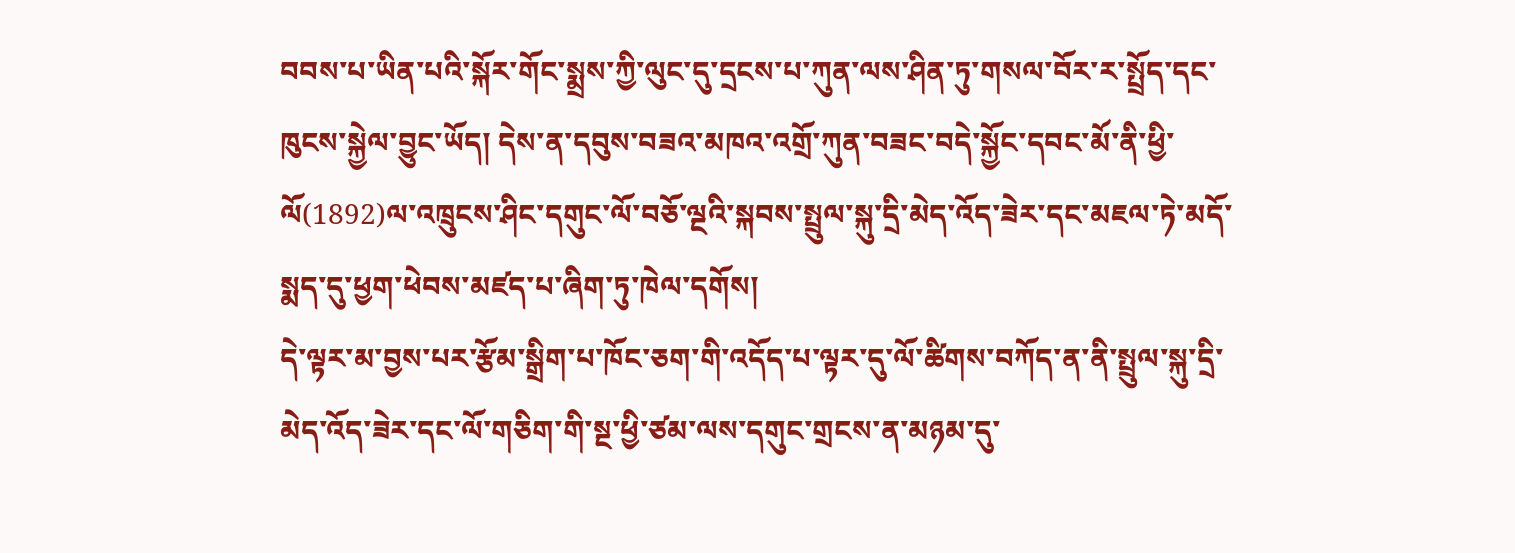བབས་པ་ཡིན་པའི་སྐོར་གོང་སྨྲས་ཀྱི་ལུང་དུ་དྲངས་པ་ཀུན་ལས་ཤིན་ཏུ་གསལ་བོར་ར་སྤྲོད་དང་ཁུངས་སྐྱེལ་བྱུང་ཡོད། དེས་ན་དབུས་བཟའ་མཁའ་འགྲོ་ཀུན་བཟང་བདེ་སྐྱོང་དབང་མོ་ནི་ཕྱི་ལོ(1892)ལ་འཁྲུངས་ཤིང་དགུང་ལོ་བཅོ་ལྔའི་སྐབས་སྤྲུལ་སྐུ་དྲི་མེད་འོད་ཟེར་དང་མཇལ་ཏེ་མདོ་སྨད་དུ་ཕྱག་ཕེབས་མཛད་པ་ཞིག་ཏུ་ཁེལ་དགོས།
དེ་ལྟར་མ་བྱས་པར་རྩོམ་སྒྲིག་པ་ཁོང་ཅག་གི་འདོད་པ་ལྟར་དུ་ལོ་ཚིགས་བཀོད་ན་ནི་སྤྲུལ་སྐུ་དྲི་མེད་འོད་ཟེར་དང་ལོ་གཅིག་གི་སྔ་ཕྱི་ཙམ་ལས་དགུང་གྲངས་ན་མཉམ་དུ་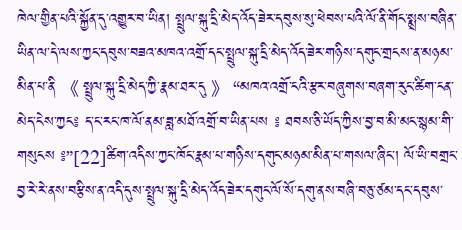ཁེལ་གྱིན་པའི་སྐྱོན་དུ་འགྱུར་བ་ཡིན། སྤྲུལ་སྐུ་དྲི་མེད་འོད་ཟེར་དབུས་སུ་ཕེབས་པའི་ལོ་ནི་གོང་སྨྲས་བཞིན་ཡིན་ལ་དེ་ལས་ཀྱང་དབུས་བཟའ་མཁའ་འགྲོ་དང་སྤྲུལ་སྐུ་དྲི་མེད་འོད་ཟེར་གཉིས་དགུང་གྲངས་ན་མཉམ་མིན་པ་ནི 《 སྤྲུལ་སྐུ་དྲི་མེད་ཀྱི་རྣམ་ཐར་དུ 》 “མཁའ་འགྲོ་ངའི་རྩར་བཞུགས་བཞག་རུང་ཚིག་ངན་མེད་ངེས་ཀྱང༔ ད་ང་རང་ཁ་ལོ་ནམ་ཟླ་མཐོ་འགྲོ་བ་ཡིན་པས ༔ ཐབས་ཅི་ཡོད་ཀྱིས་བྱ་བ་མི་མང་སྙམ་གི་གསུངས ༔”[22]ཚིག་འདིས་ཀྱང་ཁོང་རྣམ་པ་གཉིས་དགུང་མཉམ་མིན་པ་གསལ་ཞིང་། ལོ་ཡི་བགྲང་བྱ་རེ་རེ་ནས་བརྩིས་ན་འདི་དུས་སྤྲུལ་སྐུ་དྲི་མེད་འོད་ཟེར་དགུང་ལོ་སོ་དགུ་ནས་བཞི་བཅུ་ཙམ་དང་དབུས་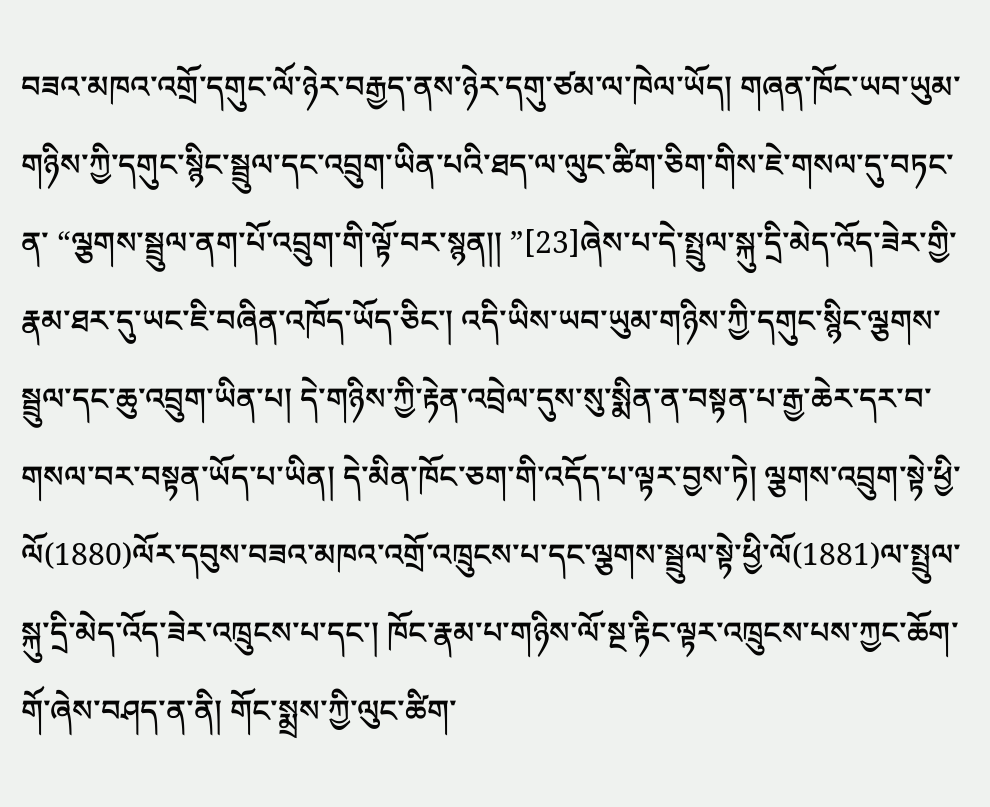བཟའ་མཁའ་འགྲོ་དགུང་ལོ་ཉེར་བརྒྱད་ནས་ཉེར་དགུ་ཙམ་ལ་ཁེལ་ཡོད། གཞན་ཁོང་ཡབ་ཡུམ་གཉིས་ཀྱི་དགུང་སྙིང་སྦྲུལ་དང་འབྲུག་ཡིན་པའི་ཐད་ལ་ལུང་ཚིག་ཅིག་གིས་ཇེ་གསལ་དུ་བཏང་ན་ “ལྕགས་སྦྲུལ་ནག་པོ་འབྲུག་གི་ལྟོ་བར་སྙན།། ”[23]ཞེས་པ་དེ་སྤྲུལ་སྐུ་དྲི་མེད་འོད་ཟེར་གྱི་རྣམ་ཐར་དུ་ཡང་ཇི་བཞིན་འཁོད་ཡོད་ཅིང་། འདི་ཡིས་ཡབ་ཡུམ་གཉིས་ཀྱི་དགུང་སྙིང་ལྕགས་སྦྲུལ་དང་ཆུ་འབྲུག་ཡིན་པ། དེ་གཉིས་ཀྱི་རྟེན་འབྲེལ་དུས་སུ་སྨིན་ན་བསྟན་པ་རྒྱ་ཆེར་དར་བ་གསལ་བར་བསྟན་ཡོད་པ་ཡིན། དེ་མིན་ཁོང་ཅག་གི་འདོད་པ་ལྟར་བྱས་ཏེ། ལྕགས་འབྲུག་སྟེ་ཕྱི་ལོ(1880)ལོར་དབུས་བཟའ་མཁའ་འགྲོ་འཁྲུངས་པ་དང་ལྕགས་སྦྲུལ་སྟེ་ཕྱི་ལོ(1881)ལ་སྤྲུལ་སྐུ་དྲི་མེད་འོད་ཟེར་འཁྲུངས་པ་དང་། ཁོང་རྣམ་པ་གཉིས་ལོ་སྔ་རྟིང་ལྟར་འཁྲུངས་པས་ཀྱང་ཆོག་གོ་ཞེས་བཤད་ན་ནི། གོང་སྨྲས་ཀྱི་ལུང་ཚིག་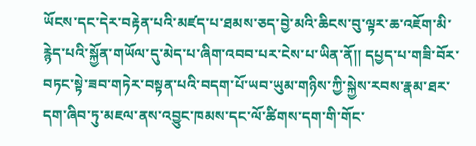ཡོངས་དང་དེར་བརྟེན་པའི་མཛད་པ་ཐམས་ཅད་བྱེ་མའི་ཆིངས་བུ་ལྟར་ཆ་འཇོག་མི་རྙེད་པའི་སྐྱོན་གཡོལ་དུ་མེད་པ་ཞིག་འབབ་པར་ངེས་པ་ཡིན་ནོ།། དཔྱད་པ་གཟི་བོར་བཏང་སྟེ་ཟབ་གཏེར་བསྟན་པའི་བདག་པོ་ཡབ་ཡུམ་གཉིས་ཀྱི་སྐྱེས་རབས་རྣམ་ཐར་དག་ཞིབ་ཏུ་མཇལ་ནས་འབྱུང་ཁམས་དང་ལོ་ཚིགས་དག་གི་གོང་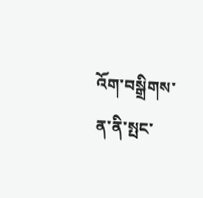འོག་བསྒྲིགས་ན་ནི་སྤང་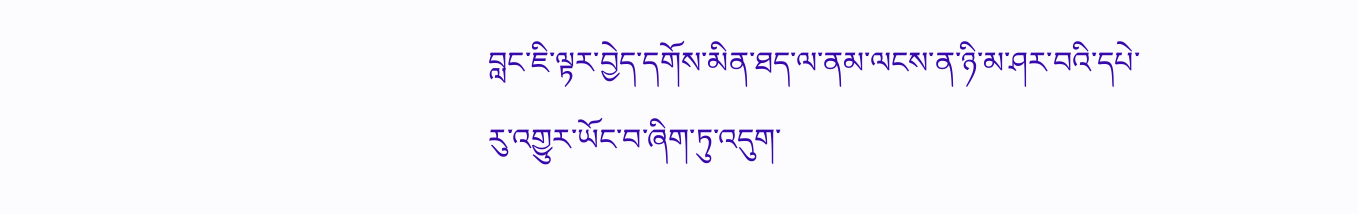བླང་ཇི་ལྟར་བྱེད་དགོས་མིན་ཐད་ལ་ནམ་ལངས་ན་ཉི་མ་ཤར་བའི་དཔེ་རུ་འགྱུར་ཡོང་བ་ཞིག་ཏུ་འདུག་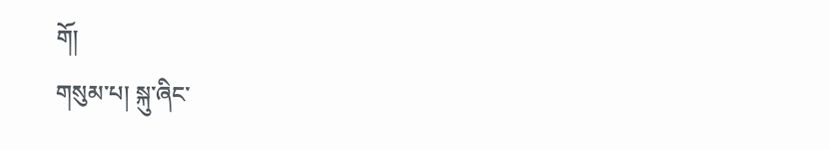གོ།
གསུམ་པ། སྐུ་ཞིང་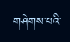གཤེགས་པའི་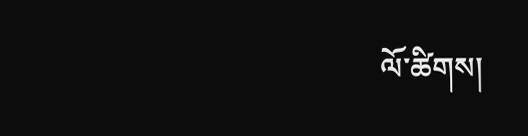ལོ་ཚིགས།